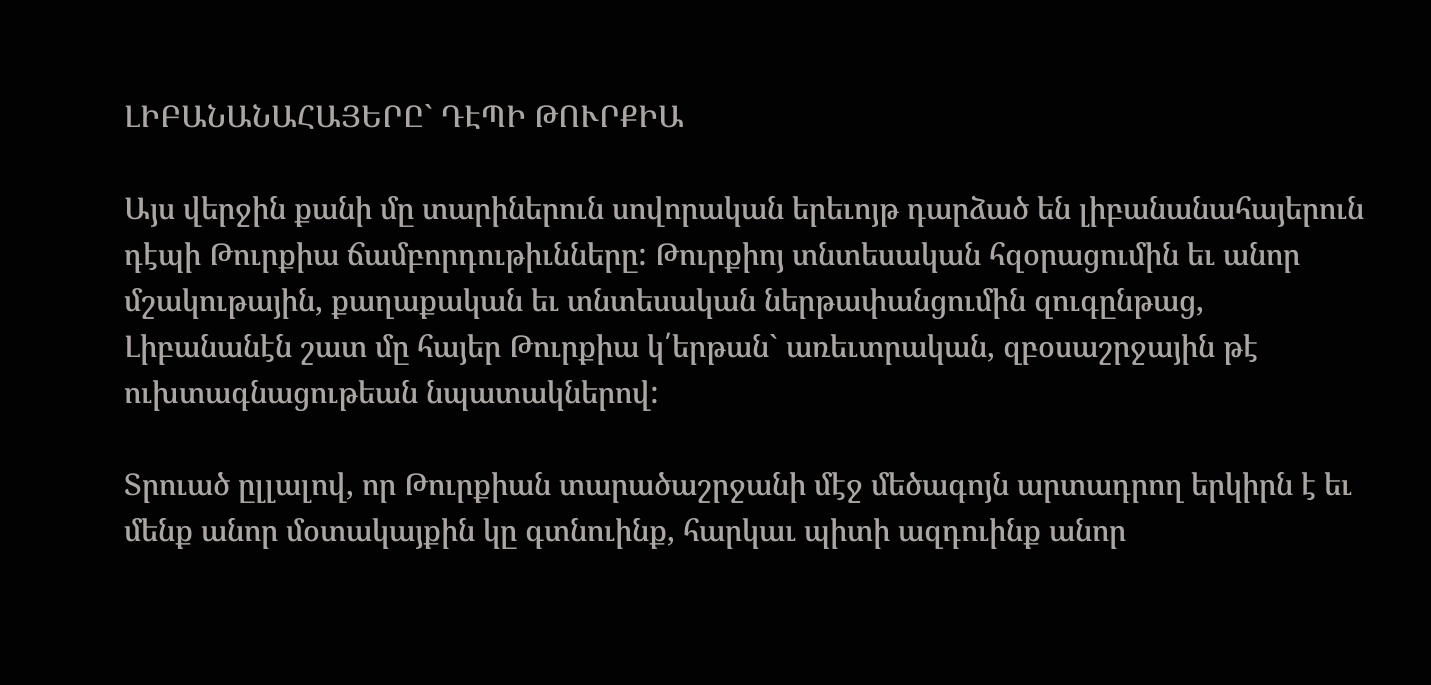ԼԻԲԱՆԱՆԱՀԱՅԵՐԸ` ԴԷՊԻ ԹՈՒՐՔԻԱ

Այս վերջին քանի մը տարիներուն սովորական երեւոյթ դարձած են լիբանանահայերուն դէպի Թուրքիա ճամբորդութիւնները: Թուրքիոյ տնտեսական հզօրացումին եւ անոր մշակութային, քաղաքական եւ տնտեսական ներթափանցումին զուգընթաց, Լիբանանէն շատ մը հայեր Թուրքիա կ՛երթան` առեւտրական, զբօսաշրջային թէ ուխտագնացութեան նպատակներով:

Տրուած ըլլալով, որ Թուրքիան տարածաշրջանի մէջ մեծագոյն արտադրող երկիրն է եւ մենք անոր մօտակայքին կը գտնուինք, հարկաւ պիտի ազդուինք անոր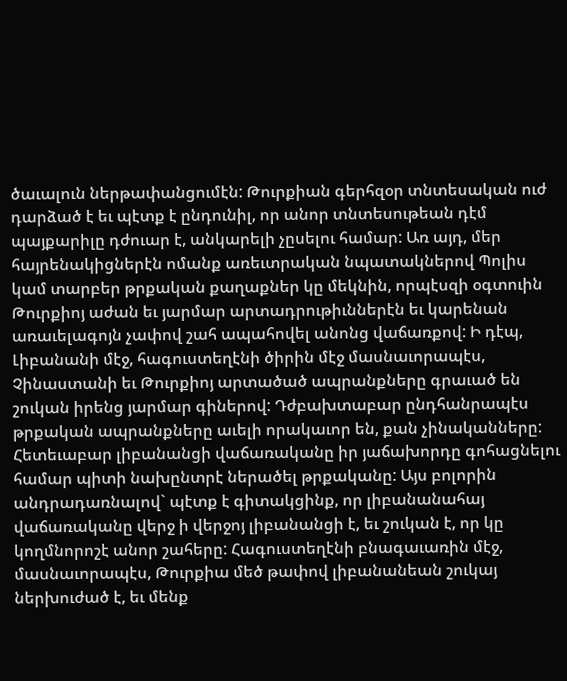ծաւալուն ներթափանցումէն: Թուրքիան գերհզօր տնտեսական ուժ դարձած է եւ պէտք է ընդունիլ, որ անոր տնտեսութեան դէմ պայքարիլը դժուար է, անկարելի չըսելու համար: Առ այդ, մեր հայրենակիցներէն ոմանք առեւտրական նպատակներով Պոլիս կամ տարբեր թրքական քաղաքներ կը մեկնին, որպէսզի օգտուին Թուրքիոյ աժան եւ յարմար արտադրութիւններէն եւ կարենան առաւելագոյն չափով շահ ապահովել անոնց վաճառքով: Ի դէպ, Լիբանանի մէջ, հագուստեղէնի ծիրին մէջ մասնաւորապէս, Չինաստանի եւ Թուրքիոյ արտածած ապրանքները գրաւած են շուկան իրենց յարմար գիներով: Դժբախտաբար ընդհանրապէս թրքական ապրանքները աւելի որակաւոր են, քան չինականները: Հետեւաբար լիբանանցի վաճառականը իր յաճախորդը գոհացնելու համար պիտի նախընտրէ ներածել թրքականը: Այս բոլորին անդրադառնալով` պէտք է գիտակցինք, որ լիբանանահայ վաճառականը վերջ ի վերջոյ լիբանանցի է, եւ շուկան է, որ կը կողմնորոշէ անոր շահերը: Հագուստեղէնի բնագաւառին մէջ, մասնաւորապէս, Թուրքիա մեծ թափով լիբանանեան շուկայ ներխուժած է, եւ մենք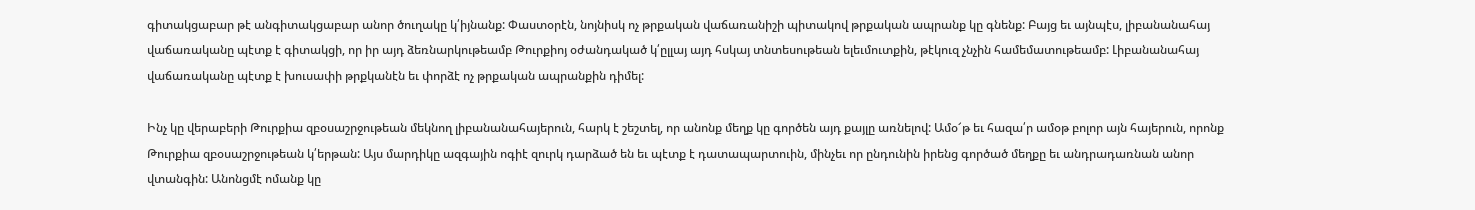գիտակցաբար թէ անգիտակցաբար անոր ծուղակը կ՛իյնանք: Փաստօրէն, նոյնիսկ ոչ թրքական վաճառանիշի պիտակով թրքական ապրանք կը գնենք: Բայց եւ այնպէս, լիբանանահայ վաճառականը պէտք է գիտակցի, որ իր այդ ձեռնարկութեամբ Թուրքիոյ օժանդակած կ՛ըլլայ այդ հսկայ տնտեսութեան ելեւմուտքին, թէկուզ չնչին համեմատութեամբ: Լիբանանահայ վաճառականը պէտք է խուսափի թրքկանէն եւ փորձէ ոչ թրքական ապրանքին դիմել:

Ինչ կը վերաբերի Թուրքիա զբօսաշրջութեան մեկնող լիբանանահայերուն, հարկ է շեշտել, որ անոնք մեղք կը գործեն այդ քայլը առնելով: Ամօ՜թ եւ հազա՛ր ամօթ բոլոր այն հայերուն, որոնք Թուրքիա զբօսաշրջութեան կ՛երթան: Այս մարդիկը ազգային ոգիէ զուրկ դարձած են եւ պէտք է դատապարտուին, մինչեւ որ ընդունին իրենց գործած մեղքը եւ անդրադառնան անոր վտանգին: Անոնցմէ ոմանք կը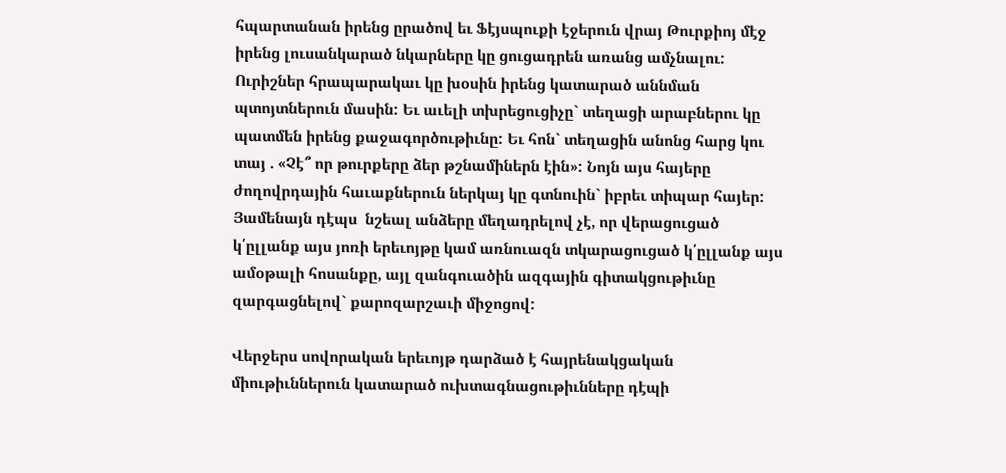հպարտանան իրենց ըրածով եւ Ֆէյսպուքի էջերուն վրայ Թուրքիոյ մէջ իրենց լուսանկարած նկարները կը ցուցադրեն առանց ամչնալու: Ուրիշներ հրապարակաւ կը խօսին իրենց կատարած աննման պտոյտներուն մասին: Եւ աւելի տխրեցուցիչը` տեղացի արաբներու կը պատմեն իրենց քաջագործութիւնը: Եւ հոն` տեղացին անոնց հարց կու տայ . «Չէ՞ որ թուրքերը ձեր թշնամիներն էին»: Նոյն այս հայերը ժողովրդային հաւաքներուն ներկայ կը գտնուին` իբրեւ տիպար հայեր: Յամենայն դէպս  նշեալ անձերը մեղադրելով չէ, որ վերացուցած կ՛ըլլանք այս յոռի երեւոյթը կամ առնուազն տկարացուցած կ՛ըլլանք այս ամօթալի հոսանքը, այլ զանգուածին ազգային գիտակցութիւնը զարգացնելով` քարոզարշաւի միջոցով:

Վերջերս սովորական երեւոյթ դարձած է հայրենակցական միութիւններուն կատարած ուխտագնացութիւնները դէպի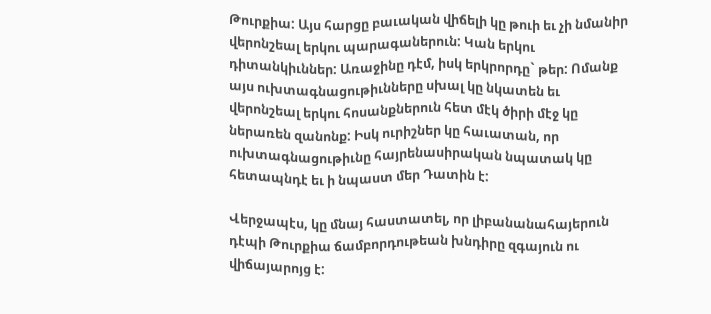Թուրքիա: Այս հարցը բաւական վիճելի կը թուի եւ չի նմանիր վերոնշեալ երկու պարագաներուն: Կան երկու դիտանկիւններ: Առաջինը դէմ, իսկ երկրորդը` թեր: Ոմանք այս ուխտագնացութիւնները սխալ կը նկատեն եւ վերոնշեալ երկու հոսանքներուն հետ մէկ ծիրի մէջ կը ներառեն զանոնք: Իսկ ուրիշներ կը հաւատան, որ ուխտագնացութիւնը հայրենասիրական նպատակ կը հետապնդէ եւ ի նպաստ մեր Դատին է:

Վերջապէս, կը մնայ հաստատել, որ լիբանանահայերուն դէպի Թուրքիա ճամբորդութեան խնդիրը զգայուն ու վիճայարոյց է: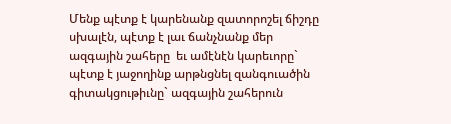Մենք պէտք է կարենանք զատորոշել ճիշդը սխալէն, պէտք է լաւ ճանչնանք մեր ազգային շահերը  եւ ամէնէն կարեւորը` պէտք է յաջողինք արթնցնել զանգուածին գիտակցութիւնը` ազգային շահերուն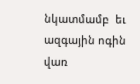նկատմամբ  եւ ազգային ոգին վառ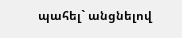պահել` անցնելով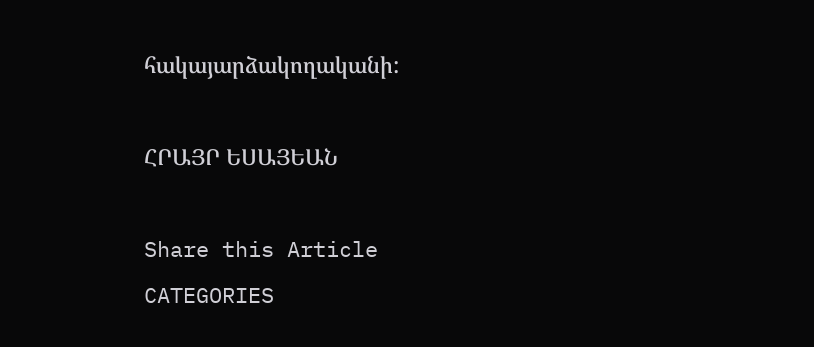հակայարձակողականի:

ՀՐԱՅՐ ԵՍԱՅԵԱՆ

Share this Article
CATEGORIES